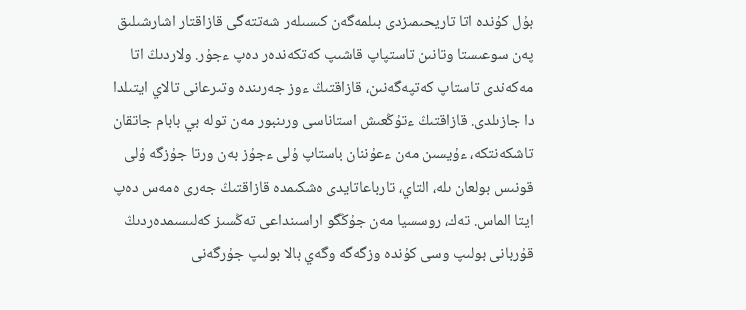بۇل كۇندە اتا تاريحىمىزدى بىلمەگەن كىسىلەر شەتتەگى قازاقتار اشارشىلىق پەن سوعىستا وتانىن تاستپاپ قاشىپ كەتكەندەر دەپ ءجۇر. ولاردىڭ اتا مەكەندى تاستاپ كەتپەگەنىن، قازاقتىڭ ءوز جەرىندە وتىرعانى تالاي ايتىلدا دا جازىلدى. قازاقتىڭ ءتۇڭعىش استاناسى ورىنبور مەن تولە بي بابام جاتقان تاشكەنتكە، ءۇيسىن مەن ءعۇننان باستاپ ۇلى ءجۇز بەن ورتا جۇزگە ۇلى قونىس بولعان ىلە، التاي، تارباعاتايدى ەشكىمدە قازاقتىڭ جەرى ەمەس دەپ ايتا الماس. تەك، روسسيا مەن جۇڭگو اراسىنداعى تەڭسىز كەلىسىمدەردىڭ قۇربانى بولىپ وسى كۇندە وزگەگە وگەي بالا بولىپ جۇرگەنى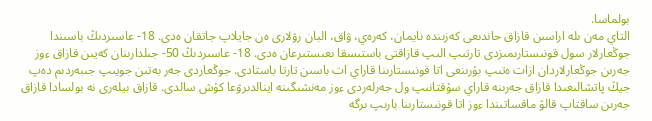بولماسا.
التاي مەن ىلە اراسىن قازاق حاندىعى كەزىندە نايمان، كەرەي، ۋاق، البان رۋلارى ەن جايلاپ جاتقان ەدى. 18- عاسىردىڭ باسىندا جوڭعارلار سول قونىستارىمىزدى تارتىپ الىپ قازاقتى باستىسقا ىعىستىرعان ەدى. 18- عاسىردىڭ 50- جىلدارىنان كەيىن قازاق ءوز جەرىن جوڭعارلاردان ازات ەتىپ بۇرىنعى اتا قونىستارىنا قاراي ات باسىن تارتا باستادى. جوڭعاردى جەر بەتىن جويىپ جىبەردىم دەپ جيڭ پاتشالىعىدا قازاق جەرىنە قاراي سۇقتانىپ ول جەرلەردى ءوز مەنشىگىنە اينالدىرۋعا كۇش سالدى. قازاق بيلەرى نە بولسادا قازاق جەرىن ساقتاپ قالۋ ماقساتىندا ءوز اتا قونىستارىنا بارىپ ىرگە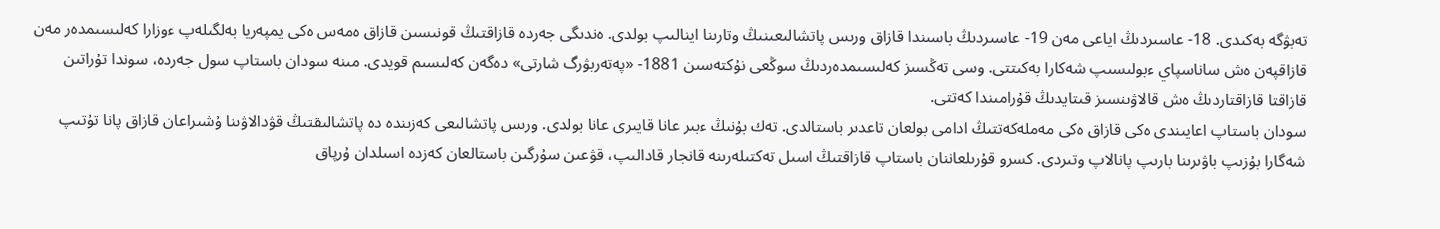تەبۋگە بەكىدى. 18- عاسىردىڭ اياعى مەن 19- عاسىردىڭ باسىندا قازاق ورىس پاتشالىعىنىڭ وتارىنا اينالىپ بولدى. ەندىگى جەردە قازاقتىڭ قونىسىن قازاق ەمەس ەكى يمپەريا بەلگىلەپ ءوزارا كەلىسىمدەر مەن قازاقپەن ەش ساناسپاي ءبولىسىپ شەكارا بەكىتتى. وسى تەڭسىز كەلىسىمدەردىڭ سوڭعى نۇكتەسىن 1881- «پەتەربۋرگ شارتى» دەگەن كەلىسىم قويدى. مىنە سودان باستاپ سول جەردە، سوندا تۇراتىن قازاقتا قازاقتاردىڭ ەش قالاۋىنسىز قىتايدىڭ قۇرامىندا كەتتى.
سودان باستاپ اعايىندى ەكى قازاق ەكى مەملەكەتتىڭ ادامى بولعان تاعدىر باستالدى. تەك بۇنىڭ ءبىر عانا قايىرى عانا بولدى. ورىس پاتشالىعى كەزىندە دە پاتشالىقتىڭ قۋدالاۋىنا ۇشىراعان قازاق پانا تۇتىپ شەگارا بۇزىپ باۋىرىنا بارىپ پانالاپ وتىردى. كسرو قۇرىلعاننان باستاپ قازاقتىڭ اسىل تەكتىلەرىنە قانجار قادالىپ، قۋعىن سۇرگىن باستالعان كەزدە اسىلدان ۇرپاق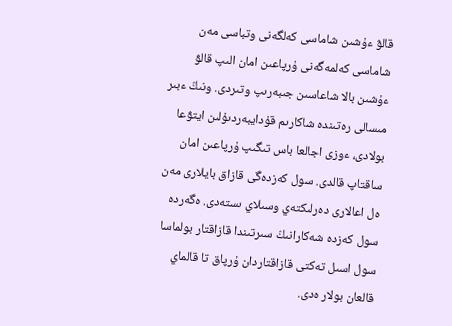قالۋ ءۇشىن شاماسى كەلگەنى وتباسى مەن شاماسى كەلمەگەنى ۇرپاعىن امان الىپ قالۋ ءۇشىن بالا شاعاسىن جىبەرىپ وتىردى. ونىڭ ءبىر مىسالى رەتىندە شاكارىم قۇدايبەردىۇلىن ايتۋعا بولادى، ءوزى اجالعا باس تىگىپ ۇرپاعىن امان ساقتاپ قالدى. سول كەزدەگى قازاق بايلارى مەن ەل اعالارى دەرلىكتەي وسىلاي ىستەدى. ەگەردە سول كەزدە شەكارانىڭ سىرتىندا قازاقتار بولماسا سول اسىل تەكتى قازاقتاردان ۇرپاق تا قالماي قالعان بولار ەدى.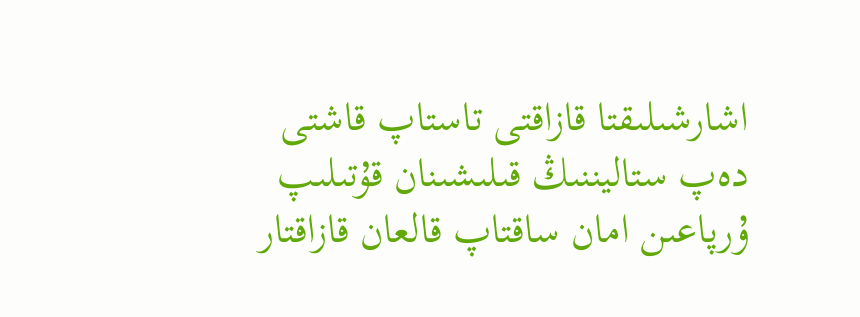اشارشىلىقتا قازاقتى تاستاپ قاشتى دەپ ستاليننىڭ قىلىشىنان قۇتىلىپ ۇرپاعىن امان ساقتاپ قالعان قازاقتار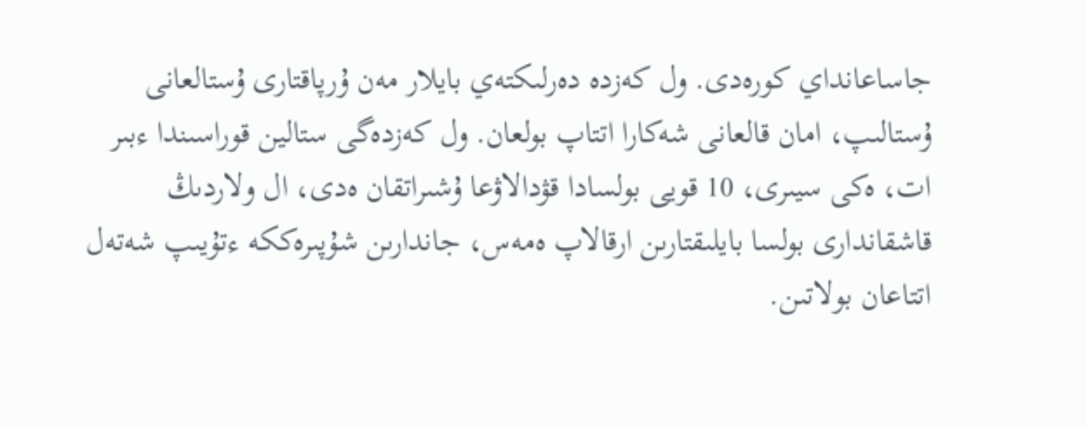جاساعانداي كورەدى. ول كەزدە دەرلىكتەي بايلار مەن ۇرپاقتارى ۇستالعانى ۇستالىپ، امان قالعانى شەكارا اتتاپ بولعان. ول كەزدەگى ستالين قوراسىندا ءبىر ات، ەكى سيىرى، 10 قويى بولسادا قۋدالاۋعا ۇشىراتقان ەدى، ال ولاردىڭ قاشقاندارى بولسا بايلىقتارىن ارقالاپ ەمەس، جاندارىن شۇپىرەككە ءتۇيىپ شەتەل اتتاعان بولاتىن.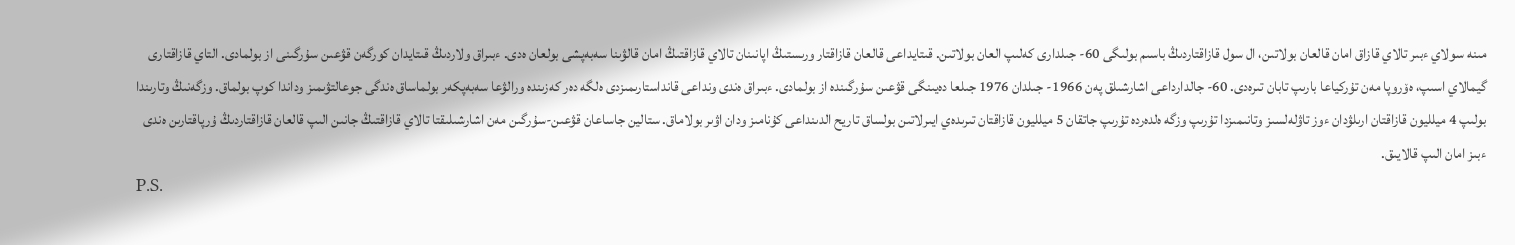مىنە سولاي ءبىر تالاي قازاق امان قالعان بولاتىن، ال سول قازاقتاردىڭ باسىم بولىگى 60- جىلدارى كەلىپ العان بولاتىن. قىتايداعى قالعان قازاقتار ورىستىڭ اپانىنان تالاي قازاقتىڭ امان قالۋىنا سەبەپشى بولعان ەدى. ءبىراق ولاردىڭ قىتايدان كورگەن قۋعىن سۇرگىنى از بولمادى. التاي قازاقتارى گيمالاي اسىپ، ەۆروپا مەن تۇركياعا بارىپ تابان تىرەدى. 60- جالدارداعى اشارشىلق پەن 1966- جىلدان 1976 جىلعا دەيىنگى قۋعىن سۇرگىندە از بولمادى. ءبىراق ەندى ونداعى قانداستارىمىزدى ەلگە دەر كەزىندە ورالۋعا سەبەپكەر بولماساق ەندگى جوعالتۋىمىز وداندا كوپ بولماق. وزگەنىڭ وتارىندا بولىپ 4 ميلليون قازاقتان ارىلۋدان ءوز تاۋلەلسىز وتانىمىزدا تۇرىپ وزگە ەلدەردە تۇرىپ جاتقان 5 ميلليون قازاقتان تىرىدەي ايىرلاتىن بولساق تاريح الدىنداعى كۇنامىز ودان اۋىر بولاماق. ستالين جاساعان قۋعىن-سۇرگىن مەن اشارشىلىقتا تالاي قازاقتىڭ جانىن الىپ قالعان قازاقتاردىڭ ۇرپاقتارىن ەندى ءبىز امان الىپ قالايىق.
P.S.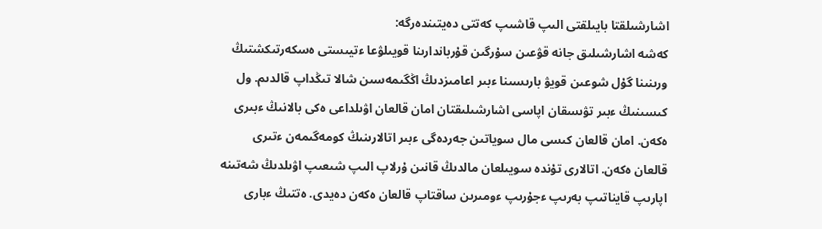اشارشىلقتا بايىلقتى الىپ قاشىپ كەتتى دەيتىندەرگە:
كەشە اشارشىلىق جانە قۋعىن سۇرگىن قۇرباندارىنا قويىلۋعا ءتيىستى ەسكەرتىكشتىڭ ورىنىنا گۇل شوعىن قويۋ بارىسىنا ءبىر اعامىزدىڭ اڭگىمەسىن شالا تىڭداپ قالدىم. ول كىسىنىڭ ءبىر تۋىسقان اپاسى اشارشىلىقتان امان قالعان اۋىلداعى ەكى بالانىڭ ءبىرى ەكەن. امان قالعان كىسى مال سوياتىن جەردەگى ءبىر اتالارىنىڭ كومەگىمەن ءتىرى قالعان ەكەن. اتالارى تۇندە سويىلعان مالدىڭ قانىن ۇرلاپ الىپ شىعىپ اۋىلدىڭ شەتىنە اپارىپ قايناتىپ بەرىپ ءجۇرىپ ءومىرىن ساقتاپ قالعان ەكەن دەيدى. ەتتىڭ ءبارى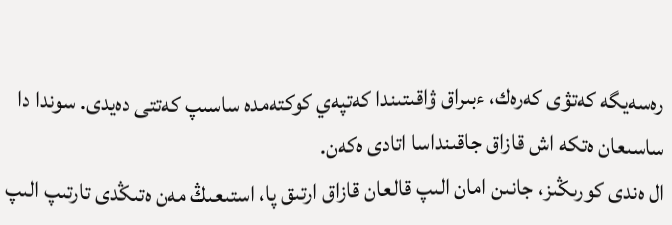رەسەيگە كەتۋى كەرەك، ءبىراق ۋاقىتىندا كەتپەي كوكتەمدە ساسىپ كەتتى دەيدى. سوندا دا ساسىعان ەتكە اش قازاق جاقىنداسا اتادى ەكەن.
ال ەندى كورىڭىز، جانىن امان الىپ قالعان قازاق ارتىق پا، استىعىڭ مەن ەتىڭدى تارتىپ الىپ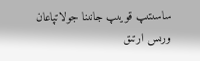ساسىتىپ قويىپ جانىنا جولاتپاعان ورىس ارتىق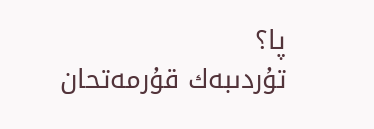پا؟
تۇردىبەك قۇرمەتحان